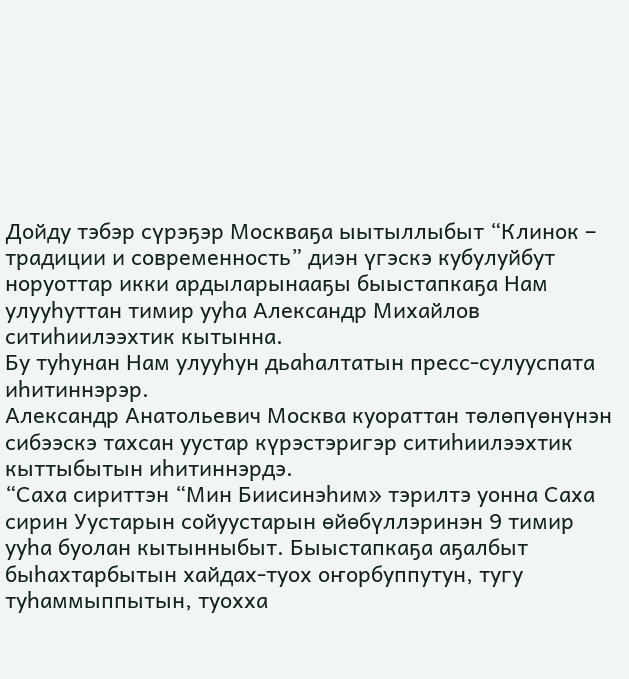Дойду тэбэр сүрэҕэр Москваҕа ыытыллыбыт “Клинок – традиции и современность” диэн үгэскэ кубулуйбут норуоттар икки ардыларынааҕы быыстапкаҕа Нам улууһуттан тимир ууһа Александр Михайлов ситиһиилээхтик кытынна.
Бу туһунан Нам улууһун дьаһалтатын пресс-сулууспата иһитиннэрэр.
Александр Анатольевич Москва куораттан төлөпүөнүнэн сибээскэ тахсан уустар күрэстэригэр ситиһиилээхтик кыттыбытын иһитиннэрдэ.
“Саха сириттэн “Мин Биисинэһим» тэрилтэ уонна Саха сирин Уустарын сойуустарын өйөбүллэринэн 9 тимир ууһа буолан кытынныбыт. Быыстапкаҕа аҕалбыт быһахтарбытын хайдах-туох оҥорбуппутун, тугу туһаммыппытын, туохха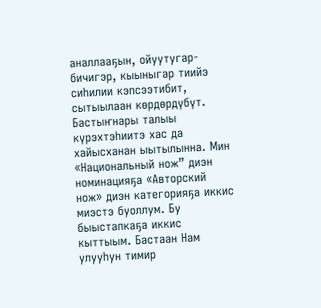аналлааҕын, ойуутугар-бичигэр, кыыныгар тиийэ сиһилии кэпсээтибит, сытыылаан көрдөрдүбүт. Бастыҥнары талыы күрэхтэһиитэ хас да хайысханан ыытылынна. Мин «Национальный нож” диэн номинацияҕа «Авторский нож» диэн категорияҕа иккис миэстэ буоллум. Бу быыстапкаҕа иккис кыттыым. Бастаан Нам улууһун тимир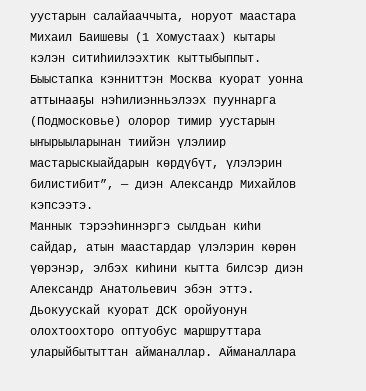уустарын салайааччыта, норуот маастара Михаил Баишевы (1 Хомустаах) кытары кэлэн ситиһиилээхтик кыттыбыппыт. Быыстапка кэнниттэн Москва куорат уонна аттынааҕы нэһилиэнньэлээх пууннарга (Подмосковье) олорор тимир уустарын ыҥырыыларынан тиийэн үлэлиир мастарыскыайдарын көрдүбүт, үлэлэрин билистибит”, — диэн Александр Михайлов кэпсээтэ.
Маннык тэрээһиннэргэ сылдьан киһи сайдар, атын маастардар үлэлэрин көрөн үөрэнэр, элбэх киһини кытта билсэр диэн Александр Анатольевич эбэн эттэ.
Дьокуускай куорат ДСК оройуонун олохтоохторо оптуобус маршруттара уларыйбытыттан айманаллар. Айманаллара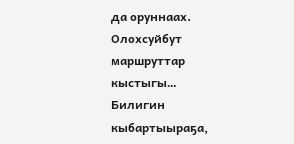да оруннаах. Олохсуйбут маршруттар кыстыгы…
Билигин кыбартыыраҕа,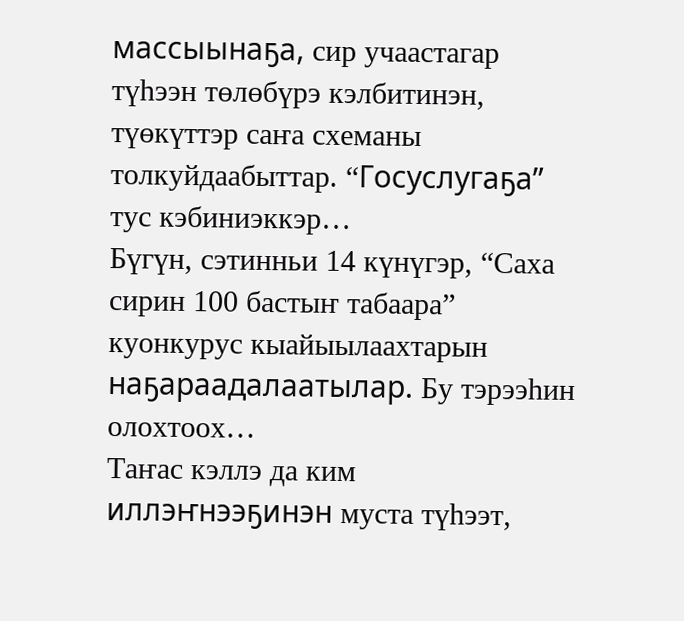массыынаҕа, сир учаастагар түһээн төлөбүрэ кэлбитинэн, түөкүттэр саҥа схеманы толкуйдаабыттар. “Госуслугаҕа” тус кэбиниэккэр…
Бүгүн, сэтинньи 14 күнүгэр, “Саха сирин 100 бастыҥ табаара” куонкурус кыайыылаахтарын наҕараадалаатылар. Бу тэрээһин олохтоох…
Таҥас кэллэ да ким иллэҥнээҕинэн муста түһээт,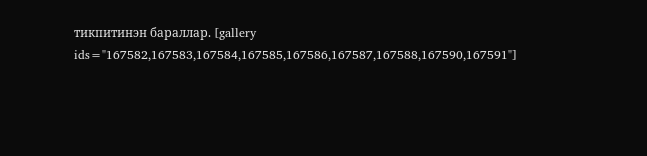тикпитинэн бараллар. [gallery ids="167582,167583,167584,167585,167586,167587,167588,167590,167591"]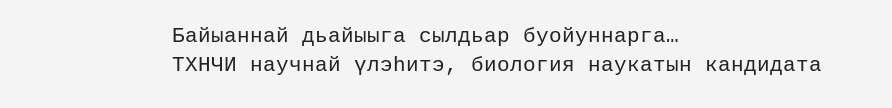Байыаннай дьайыыга сылдьар буойуннарга…
ТХНЧИ научнай үлэһитэ, биология наукатын кандидата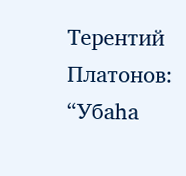Терентий Платонов: “Убаһа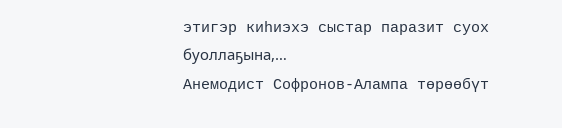этигэр киһиэхэ сыстар паразит суох буоллаҕына,…
Анемодист Софронов-Алампа төрөөбүт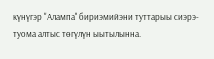күнүгэр "Алампа'' бириэмийэни туттарыы сиэрэ-туома алтыс төгүлүн ыытылынна.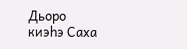Дьоро киэһэ Саха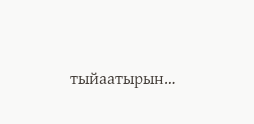тыйаатырын…